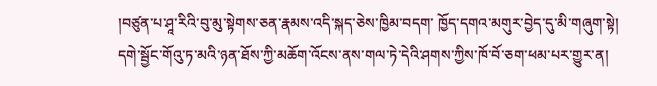།བཙུན་པ་ཤཱ་རིའི་བུ་མུ་སྟེགས་ཅན་རྣམས་འདི་སྐད་ཅེས་ཁྱིམ་བདག་ ཁྱོད་དགའ་མགུར་བྱེད་དུ་མི་གཞུག་སྟེ། དགེ་སྦྱོང་གོའུ་ཏ་མའི་ཉན་ཐོས་ཀྱི་མཆོག་འོངས་ནས་གལ་ཏེ་དེའི་ཤགས་ཀྱིས་ཁོ་བོ་ཅག་ཕམ་པར་གྱུར་ན།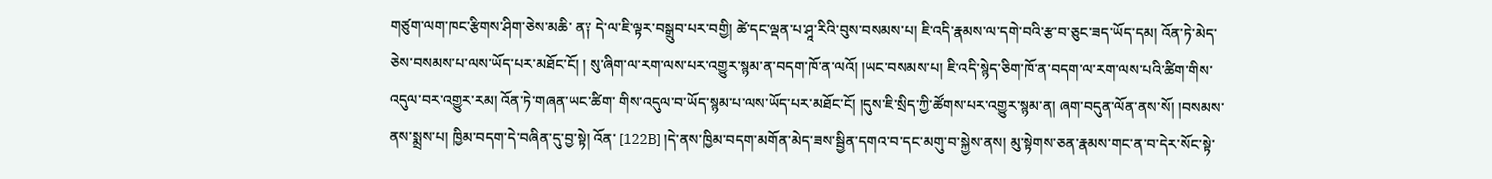གཙུག་ལག་ཁང་རྩིགས་ཤིག་ཅེས་མཆི་ ན༑ དེ་ལ་ཇི་ལྟར་བསྒྲུབ་པར་བགྱི། ཚེ་དང་ལྡན་པ་ཤཱ་རིའི་བུས་བསམས་པ། ཇི་འདི་རྣམས་ལ་དགེ་བའི་རྩ་བ་ཅུང་ཟད་ཡོད་དམ། འོན་ཏེ་མེད་ཅེས་བསམས་པ་ལས་ཡོད་པར་མཐོང་ངོ། ། སུ་ཞིག་ལ་རག་ལས་པར་འགྱུར་སྙམ་ན་བདག་ཁོ་ན་ལའོ། །ཡང་བསམས་པ། ཇི་འདི་སྙེད་ཅིག་ཁོ་ན་བདག་ལ་རག་ལས་པའི་ཚིག་གིས་འདུལ་བར་འགྱུར་རམ། འོན་ཏེ་གཞན་ཡང་ཚིག་ གིས་འདུལ་བ་ཡོད་སྙམ་པ་ལས་ཡོད་པར་མཐོང་ངོ། །དུས་ཇི་སྲིད་ཀྱི་ཚོགས་པར་འགྱུར་སྙམ་ན། ཞག་བདུན་ལོན་ནས་སོ། །བསམས་ནས་སྨྲས་པ། ཁྱིམ་བདག་དེ་བཞིན་དུ་བྱ་སྟེ། འོན་ [122B] །དེ་ནས་ཁྱིམ་བདག་མགོན་མེད་ཟས་སྦྱིན་དགའ་བ་དང་མགུ་བ་སྐྱེས་ནས། མུ་སྟེགས་ཅན་རྣམས་གང་ན་བ་དེར་སོང་སྟེ་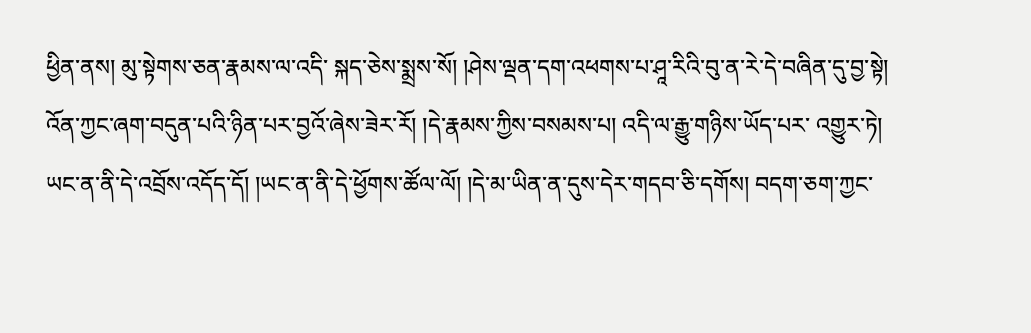ཕྱིན་ནས། མུ་སྟེགས་ཅན་རྣམས་ལ་འདི་ སྐད་ཅེས་སྨྲས་སོ། །ཤེས་ལྡན་དག་འཕགས་པ་ཤཱ་རིའི་བུ་ན་རེ་དེ་བཞིན་དུ་བྱ་སྟེ། འོན་ཀྱང་ཞག་བདུན་པའི་ཉིན་པར་བྱའོ་ཞེས་ཟེར་རོ། །དེ་རྣམས་ཀྱིས་བསམས་པ། འདི་ལ་རྒྱུ་གཉིས་ཡོད་པར་ འགྱུར་ཏེ། ཡང་ན་ནི་དེ་འབྲོས་འདོད་དོ། །ཡང་ན་ནི་དེ་ཕྱོགས་ཚོལ་ལོ། །དེ་མ་ཡིན་ན་དུས་དེར་གདབ་ཅི་དགོས། བདག་ཅག་ཀྱང་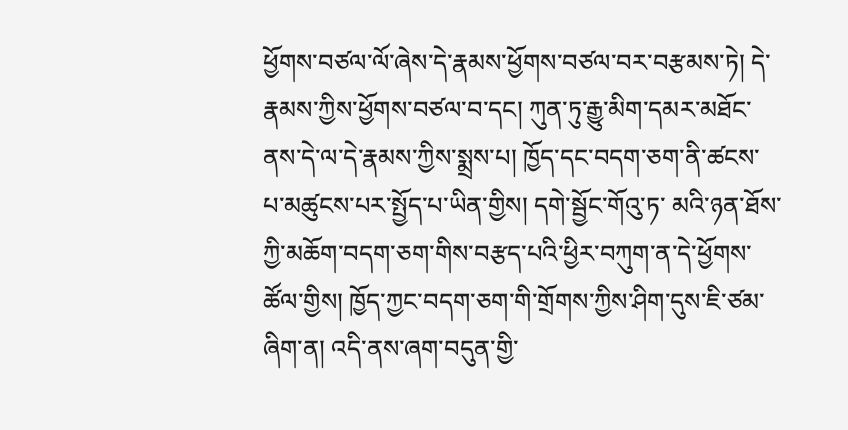ཕྱོགས་བཙལ་ལོ་ཞེས་དེ་རྣམས་ཕྱོགས་བཙལ་བར་བརྩམས་ཏེ། དེ་ རྣམས་ཀྱིས་ཕྱོགས་བཙལ་བ་དང། ཀུན་ཏུ་རྒྱུ་མིག་དམར་མཐོང་ནས་དེ་ལ་དེ་རྣམས་ཀྱིས་སྨྲས་པ། ཁྱོད་དང་བདག་ཅག་ནི་ཚངས་པ་མཚུངས་པར་སྤྱོད་པ་ཡིན་གྱིས། དགེ་སྦྱོང་གོའུ་ཏ་ མའི་ཉན་ཐོས་ཀྱི་མཆོག་བདག་ཅག་གིས་བརྩད་པའི་ཕྱིར་བཀུག་ན་དེ་ཕྱོགས་ཚོལ་གྱིས། ཁྱོད་ཀྱང་བདག་ཅག་གི་གྲོགས་ཀྱིས་ཤིག་དུས་ཇི་ཙམ་ཞིག་ན། འདི་ནས་ཞག་བདུན་གྱི་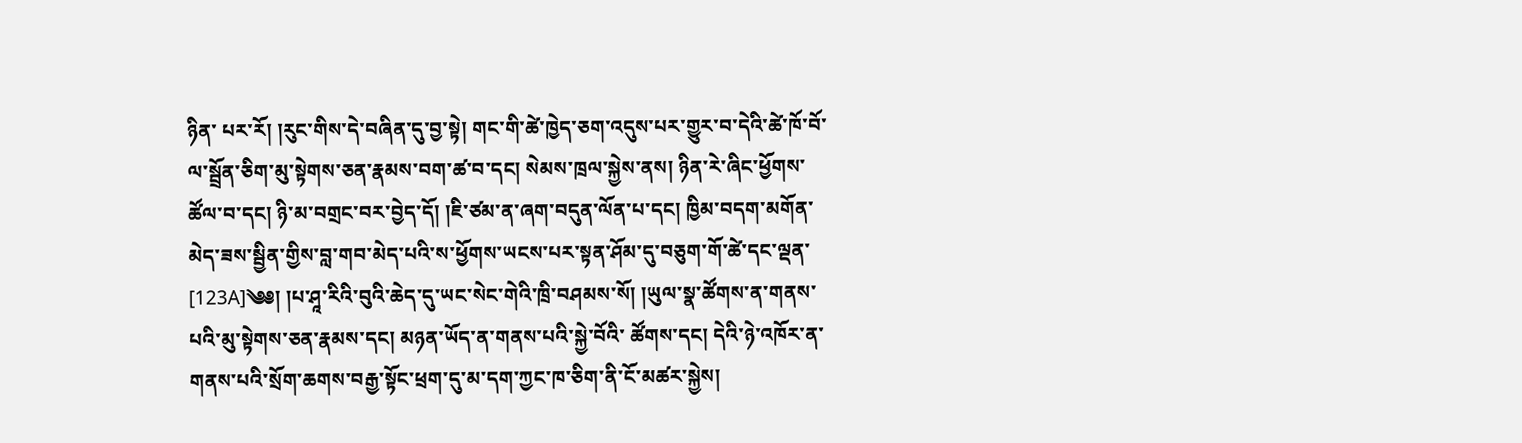ཉིན་ པར་རོ། །རུང་གིས་དེ་བཞིན་དུ་བྱ་སྟེ། གང་གི་ཚེ་ཁྱེད་ཅག་འདུས་པར་གྱུར་བ་དེའི་ཚེ་ཁོ་བོ་ལ་སྦྲོན་ཅིག་མུ་སྟེགས་ཅན་རྣམས་བག་ཚ་བ་དང། སེམས་ཁྲལ་སྐྱེས་ནས། ཉིན་རེ་ཞིང་ཕྱོགས་ ཚོལ་བ་དང། ཉི་མ་བགྲང་བར་བྱེད་དོ། །ཇི་ཙམ་ན་ཞག་བདུན་ལོན་པ་དང། ཁྱིམ་བདག་མགོན་མེད་ཟས་སྦྱིན་གྱིས་བླ་གབ་མེད་པའི་ས་ཕྱོགས་ཡངས་པར་སྟན་ཤོམ་དུ་བཅུག་གོ་ཚེ་དང་ལྡན་ [123A]༄༅། །པ་ཤཱ་རིའི་བུའི་ཆེད་དུ་ཡང་སེང་གེའི་ཁྲི་བཤམས་སོ། །ཡུལ་སྣ་ཚོགས་ན་གནས་པའི་མུ་སྟེགས་ཅན་རྣམས་དང། མཉན་ཡོད་ན་གནས་པའི་སྐྱེ་བོའི་ ཚོགས་དང། དེའི་ཉེ་འཁོར་ན་གནས་པའི་སྲོག་ཆགས་བརྒྱ་སྟོང་ཕྲག་དུ་མ་དག་ཀྱང་ཁ་ཅིག་ནི་ངོ་མཚར་སྐྱེས།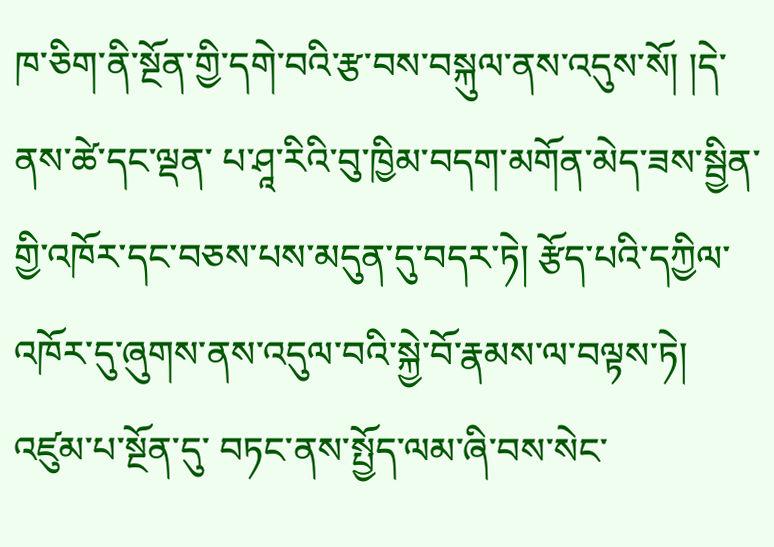ཁ་ཅིག་ནི་སྔོན་གྱི་དགེ་བའི་རྩ་བས་བསྐུལ་ནས་འདུས་སོ། །དེ་ནས་ཚེ་དང་ལྡན་ པ་ཤཱ་རིའི་བུ་ཁྱིམ་བདག་མགོན་མེད་ཟས་སྦྱིན་གྱི་འཁོར་དང་བཅས་པས་མདུན་དུ་བདར་ཏེ། རྩོད་པའི་དཀྱིལ་འཁོར་དུ་ཞུགས་ནས་འདུལ་བའི་སྐྱེ་བོ་རྣམས་ལ་བལྟས་ཏེ། འཛུམ་པ་སྔོན་དུ་ བཏང་ནས་སྤྱོད་ལམ་ཞི་བས་སེང་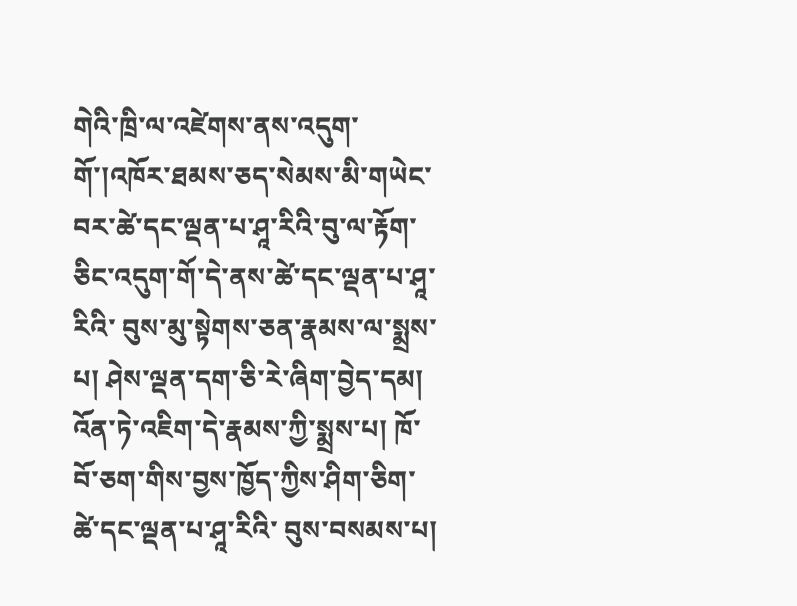གེའི་ཁྲི་ལ་འཛེགས་ནས་འདུག་གོ་།འཁོར་ཐམས་ཅད་སེམས་མི་གཡེང་བར་ཚེ་དང་ལྡན་པ་ཤཱ་རིའི་བུ་ལ་རྟོག་ཅིང་འདུག་གོ་དེ་ནས་ཚེ་དང་ལྡན་པ་ཤཱ་རིའི་ བུས་མུ་སྟེགས་ཅན་རྣམས་ལ་སྨྲས་པ། ཤེས་ལྡན་དག་ཅི་རེ་ཞིག་བྱེད་དམ། འོན་ཏེ་འཇིག་དེ་རྣམས་ཀྱི་སྨྲས་པ། ཁོ་བོ་ཅག་གིས་བྱས་ཁྱོད་ཀྱིས་ཤིག་ཅིག་ཚེ་དང་ལྡན་པ་ཤཱ་རིའི་ བུས་བསམས་པ།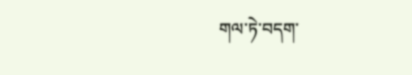གལ་ཏེ་བདག་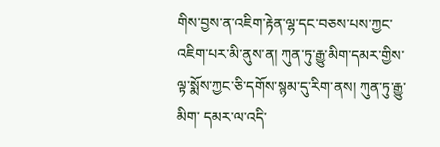གིས་བྱས་ན་འཇིག་རྟེན་ལྷ་དང་བཅས་པས་ཀྱང་འཇིག་པར་མི་ནུས་ན། ཀུན་ཏུ་རྒྱུ་མིག་དམར་གྱིས་ལྟ་སྨོས་ཀྱང་ཅི་དགོས་སྙམ་དུ་རིག་ནས། ཀུན་ཏུ་རྒྱུ་མིག་ དམར་ལ་འདི་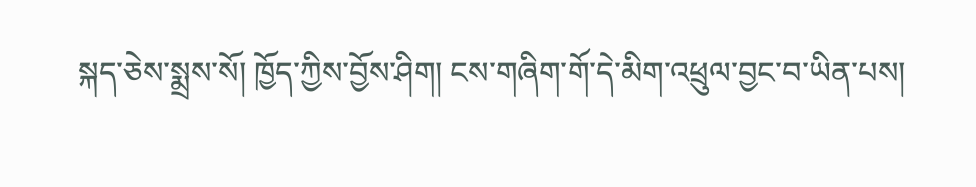སྐད་ཅེས་སྨྲས་སོ། ཁྱོད་ཀྱིས་བྱོས་ཤིག། ངས་གཞིག་གོ་དེ་མིག་འཕྲུལ་བྱང་བ་ཡིན་པས།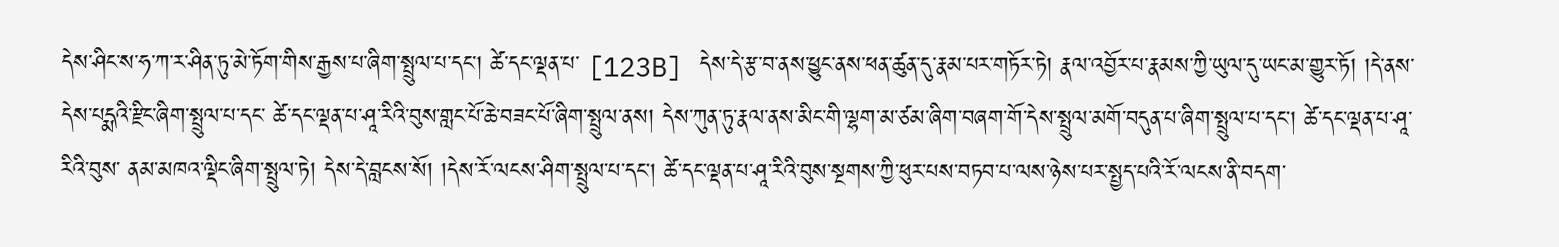དེས་ཤིང་ས་ཧ་ཀ་ར་ཤིན་ཏུ་མེ་ཏོག་གིས་རྒྱས་པ་ཞིག་སྤྲུལ་པ་དང། ཚེ་དང་ལྡན་པ་ [123B] དེས་དེ་རྩ་བ་ནས་ཕྱུང་ནས་ཕན་ཚུན་དུ་རྣམ་པར་གཏོར་ཏེ། རྣལ་འབྱོར་པ་རྣམས་ཀྱི་ཡུལ་དུ་ཡང་མ་གྱུར་ཏོ། །དེ་ནས་དེས་པདྨའི་རྫིང་ཞིག་སྤྲུལ་པ་དང་ ཚེ་དང་ལྡན་པ་ཤཱ་རིའི་བུས་གླང་པོ་ཆེ་བཟང་པོ་ཞིག་སྤྲུལ་ནས། དེས་ཀུན་ཏུ་རྣལ་ནས་མིང་གི་ལྷག་མ་ཙམ་ཞིག་བཞག་གོ་དེས་སྤྲུལ་མགོ་བདུན་པ་ཞིག་སྤྲུལ་པ་དང། ཚེ་དང་ལྡན་པ་ཤཱ་རིའི་བུས་ ནམ་མཁའ་ལྡིང་ཞིག་སྤྲུལ་ཏེ། དེས་དེ་བླངས་སོ། །དེས་རོ་ལངས་ཤིག་སྤྲུལ་པ་དང། ཚེ་དང་ལྡན་པ་ཤཱ་རིའི་བུས་སྔགས་ཀྱི་ཕུར་པས་བཏབ་པ་ལས་ཉེས་པར་སྤྱད་པའི་རོ་ལངས་ནི་བདག་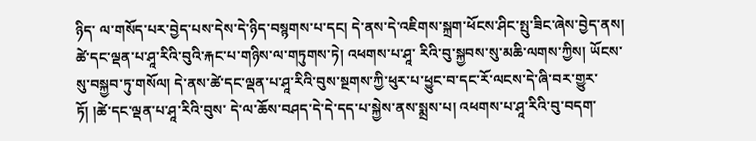ཉིད་ ལ་གསོད་པར་བྱེད་པས་དེས་དེ་ཉིད་བསྙགས་པ་དང། དེ་ནས་དེ་འཇིགས་སྐྲག་ཕོངས་ཤིང་སྤུ་ཟིང་ཞེས་བྱེད་ནས། ཚེ་དང་ལྡན་པ་ཤཱ་རིའི་བུའི་རྐང་པ་གཉིས་ལ་གཏུགས་ཏེ། འཕགས་པ་ཤཱ་ རིའི་བུ་སྐྱབས་སུ་མཆི་ལགས་ཀྱིས། ཡོངས་སུ་བསྐྱབ་ཏུ་གསོལ། དེ་ནས་ཚེ་དང་ལྡན་པ་ཤཱ་རིའི་བུས་སྔགས་ཀྱི་ཕུར་པ་ཕྱུང་བ་དང་རོ་ལངས་དེ་ཞི་བར་གྱུར་ཏོ། །ཚེ་དང་ལྡན་པ་ཤཱ་རིའི་བུས་ དེ་ལ་ཆོས་བཤད་དེ་དེ་དད་པ་སྐྱེས་ནས་སྨྲས་པ། འཕགས་པ་ཤཱ་རིའི་བུ་བདག་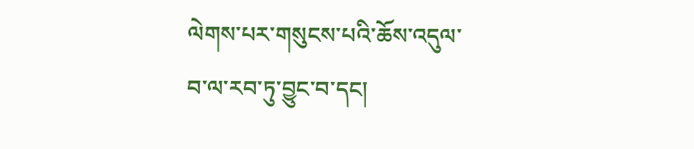ལེགས་པར་གསུངས་པའི་ཆོས་འདུལ་བ་ལ་རབ་ཏུ་བྱུང་བ་དང།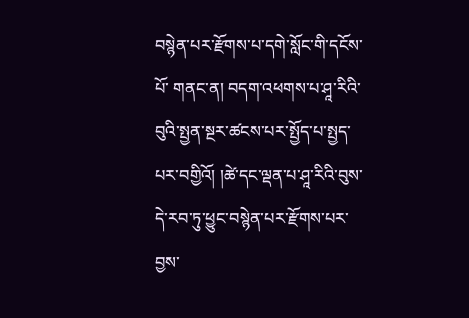བསྙེན་པར་རྫོགས་པ་དགེ་སློང་གི་དངོས་པོ་ གནང་ན། བདག་འཕགས་པ་ཤཱ་རིའི་བུའི་སྤྱན་སྔར་ཚངས་པར་སྤྱོད་པ་སྤྱད་པར་བགྱིའོ། །ཚེ་དང་ལྡན་པ་ཤཱ་རིའི་བུས་དེ་རབ་ཏུ་ཕྱུང་བསྙེན་པར་རྫོགས་པར་བྱས་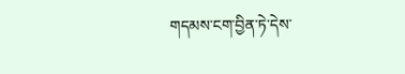གདམས་ངག་བྱིན་ཏེ་དེས་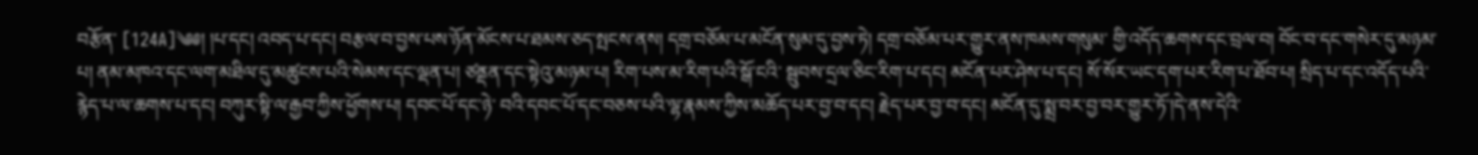བརྩོན་ [124A]༄༅། །པ་དང། འབད་པ་དང། བརྩལ་བ་བྱས་པས་ཉོན་མོངས་པ་ཐམས་ཅད་སྤངས་ནས། དགྲ་བཅོམ་པ་མངོན་སུམ་དུ་བྱས་ཏེ། དགྲ་བཅོམ་པར་གྱུར་ནས་ཁམས་གསུམ་ གྱི་འདོད་ཆགས་དང་བྲལ་བ། བོང་བ་དང་གསེར་དུ་མཉམ་པ། ནམ་མཁའ་དང་ལག་མཐིལ་དུ་མཚུངས་པའི་སེམས་དང་ལྡན་པ། ཙནྡན་དང་སྟེའུ་མཉམ་པ། རིག་པས་མ་རིག་པའི་སྒོ་ངའི་ སྦུབས་དྲལ་ཅིང་རིག་པ་དང། མངོན་པར་ཤེས་པ་དང། སོ་སོར་ཡང་དག་པར་རིག་པ་ཐོབ་པ། སྲིད་པ་དང་འདོད་པའི་རྙེད་པ་ལ་ཆགས་པ་དང། བཀུར་སྟི་ལ་རྒྱབ་ཀྱིས་ཕྱོགས་པ། དབང་པོ་དང་ཉེ་ བའི་དབང་པོ་དང་བཅས་པའི་ལྷ་རྣམས་ཀྱིས་མཆོད་པར་བྱ་བ་དང། རྗེད་པར་བྱ་བ་དང། མངོན་དུ་སྨྲ་བར་བྱ་བར་གྱུར་ཏོ་།དེ་ནས་དེའི་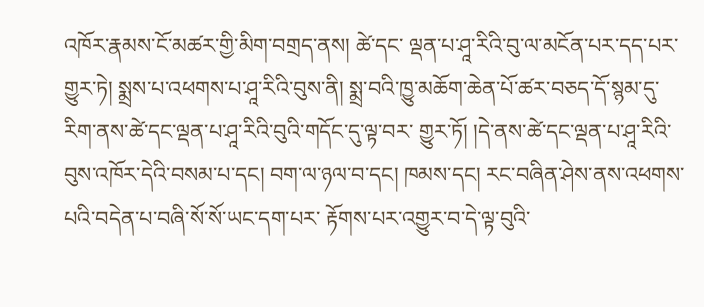འཁོར་རྣམས་ངོ་མཚར་གྱི་མིག་བགྲད་ནས། ཚེ་དང་ ལྡན་པ་ཤཱ་རིའི་བུ་ལ་མངོན་པར་དད་པར་གྱུར་ཏེ། སྨྲས་པ་འཕགས་པ་ཤཱ་རིའི་བུས་ནི། སྨྲ་བའི་ཁྱུ་མཆོག་ཆེན་པོ་ཚར་བཅད་དོ་སྙམ་དུ་རིག་ནས་ཚེ་དང་ལྡན་པ་ཤཱ་རིའི་བུའི་གདོང་དུ་ལྟ་བར་ གྱུར་ཏོ། །དེ་ནས་ཚེ་དང་ལྡན་པ་ཤཱ་རིའི་བུས་འཁོར་དེའི་བསམ་པ་དང། བག་ལ་ཉལ་བ་དང། ཁམས་དང། རང་བཞིན་ཤེས་ནས་འཕགས་པའི་བདེན་པ་བཞི་སོ་སོ་ཡང་དག་པར་ རྟོགས་པར་འགྱུར་བ་དེ་ལྟ་བུའི་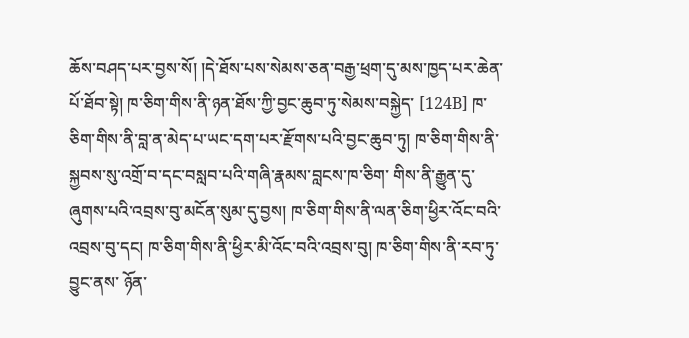ཆོས་བཤད་པར་བྱས་སོ། །དེ་ཐོས་པས་སེམས་ཅན་བརྒྱ་ཕྲག་དུ་མས་ཁྱད་པར་ཆེན་པོ་ཐོབ་སྟེ། ཁ་ཅིག་གིས་ནི་ཉན་ཐོས་ཀྱི་བྱང་ཆུབ་ཏུ་སེམས་བསྐྱེད་ [124B] ཁ་ཅིག་གིས་ནི་བླ་ན་མེད་པ་ཡང་དག་པར་རྫོགས་པའི་བྱང་ཆུབ་ཏུ། ཁ་ཅིག་གིས་ནི་སྐྱབས་སུ་འགྲོ་བ་དང་བསླབ་པའི་གཞི་རྣམས་བླངས་ཁ་ཅིག་ གིས་ནི་རྒྱུན་དུ་ཞུགས་པའི་འབྲས་བུ་མངོན་སུམ་དུ་བྱས། ཁ་ཅིག་གིས་ནི་ལན་ཅིག་ཕྱིར་འོང་བའི་འབྲས་བུ་དང། ཁ་ཅིག་གིས་ནི་ཕྱིར་མི་འོང་བའི་འབྲས་བུ། ཁ་ཅིག་གིས་ནི་རབ་ཏུ་བྱུང་ནས་ ཉོན་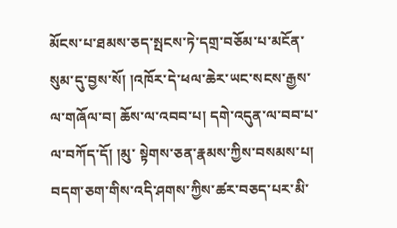མོངས་པ་ཐམས་ཅད་སྤངས་ཏེ་དགྲ་བཅོམ་པ་མངོན་སུམ་དུ་བྱས་སོ། །འཁོར་དེ་ཕལ་ཆེར་ཡང་སངས་རྒྱས་ལ་གཞོལ་བ། ཆོས་ལ་འབབ་པ། དགེ་འདུན་ལ་བབ་པ་ལ་བཀོད་དོ། །མུ་ སྟེགས་ཅན་རྣམས་ཀྱིས་བསམས་པ། བདག་ཅག་གིས་འདི་ཤགས་ཀྱིས་ཚར་བཅད་པར་མི་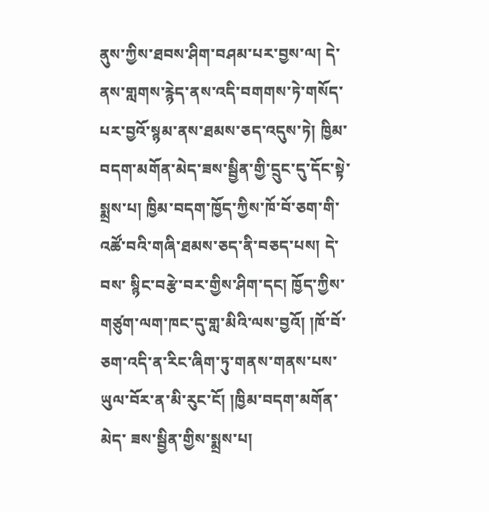ནུས་ཀྱིས་ཐབས་ཤིག་བཤམ་པར་བྱས་ལ། དེ་ནས་གླགས་རྙེད་ནས་འདི་བགགས་ཏེ་གསོད་ པར་བྱའོ་སྙམ་ནས་ཐམས་ཅད་འདུས་ཏེ། ཁྱིམ་བདག་མགོན་མེད་ཟས་སྦྱིན་གྱི་དྲུང་དུ་དོང་སྟེ་སྨྲས་པ། ཁྱིམ་བདག་ཁྱོད་ཀྱིས་ཁོ་བོ་ཅག་གི་འཚོ་བའི་གཞི་ཐམས་ཅད་ནི་བཅད་པས། དེ་བས་ སྙིང་བརྩེ་བར་གྱིས་ཤིག་དང། ཁྱོད་ཀྱིས་གཙུག་ལག་ཁང་དུ་གླ་མིའི་ལས་བྱའོ། །ཁོ་བོ་ཅག་འདི་ན་རིང་ཞིག་ཏུ་གནས་གནས་པས་ཡུལ་བོར་ན་མི་རུང་ངོ། །ཁྱིམ་བདག་མགོན་མེད་ ཟས་སྦྱིན་གྱིས་སྨྲས་པ།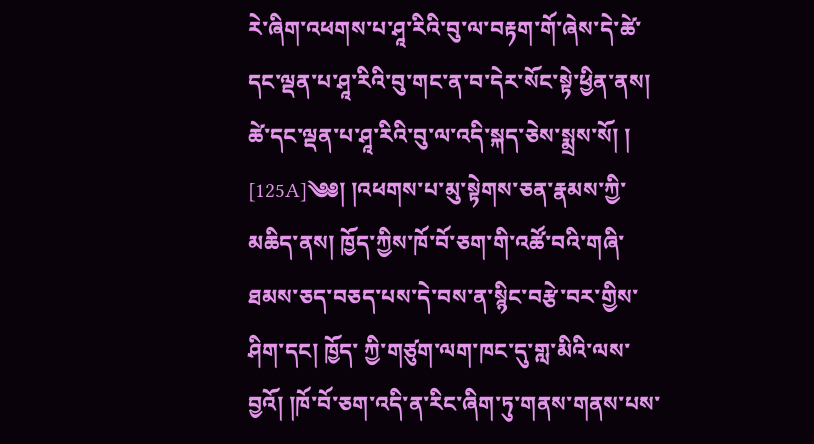རེ་ཞིག་འཕགས་པ་ཤཱ་རིའི་བུ་ལ་བརྟག་གོ་ཞེས་དེ་ཚེ་དང་ལྡན་པ་ཤཱ་རིའི་བུ་གང་ན་བ་དེར་སོང་སྟེ་ཕྱིན་ནས། ཚེ་དང་ལྡན་པ་ཤཱ་རིའི་བུ་ལ་འདི་སྐད་ཅེས་སྨྲས་སོ། ། [125A]༄༅། །འཕགས་པ་མུ་སྟེགས་ཅན་རྣམས་ཀྱི་མཆིད་ནས། ཁྱོད་ཀྱིས་ཁོ་བོ་ཅག་གི་འཚོ་བའི་གཞི་ཐམས་ཅད་བཅད་པས་དེ་བས་ན་སྙིང་བརྩེ་བར་གྱིས་ཤིག་དང། ཁྱོད་ ཀྱི་གཙུག་ལག་ཁང་དུ་གླ་མིའི་ལས་བྱའོ། །ཁོ་བོ་ཅག་འདི་ན་རིང་ཞིག་ཏུ་གནས་གནས་པས་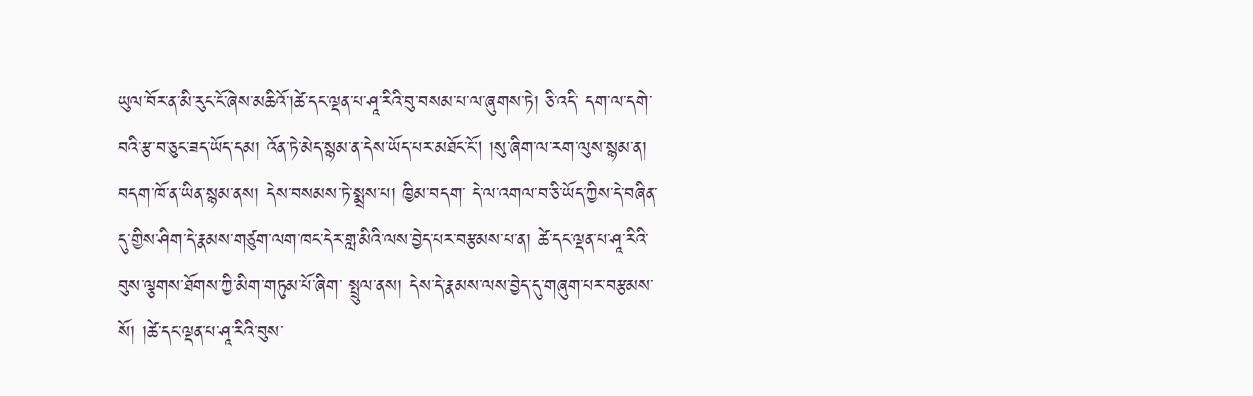ཡུལ་བོར་ན་མི་རུང་ངོ་ཞེས་མཆིའོ་།ཚེ་དང་ལྡན་པ་ཤཱ་རིའི་བུ་བསམ་པ་ལ་ཞུགས་ཏེ། ཅི་འདི་ དག་ལ་དགེ་བའི་རྩ་བ་ཅུང་ཟད་ཡོད་དམ། འོན་ཏེ་མེད་སྙམ་ན་དེས་ཡོད་པར་མཐོང་ངོ། །སུ་ཞིག་ལ་རག་ལུས་སྙམ་ན། བདག་ཁོ་ན་ཡིན་སྙམ་ནས། དེས་བསམས་ཏེ་སྨྲས་པ། ཁྱིམ་བདག་ དེ་ལ་འགལ་བ་ཅི་ཡོད་ཀྱིས་དེ་བཞིན་དུ་གྱིས་ཤིག་དེ་རྣམས་གཙུག་ལག་ཁང་དེར་གླ་མིའི་ལས་བྱེད་པར་བརྩམས་པ་ན། ཚེ་དང་ལྡན་པ་ཤཱ་རིའི་བུས་ལྕགས་ཐོགས་ཀྱི་མིག་གཏུམ་པོ་ཞིག་ སྤྲུལ་ནས། དེས་དེ་རྣམས་ལས་བྱེད་དུ་གཞུག་པར་བརྩམས་སོ། །ཚེ་དང་ལྡན་པ་ཤཱ་རིའི་བུས་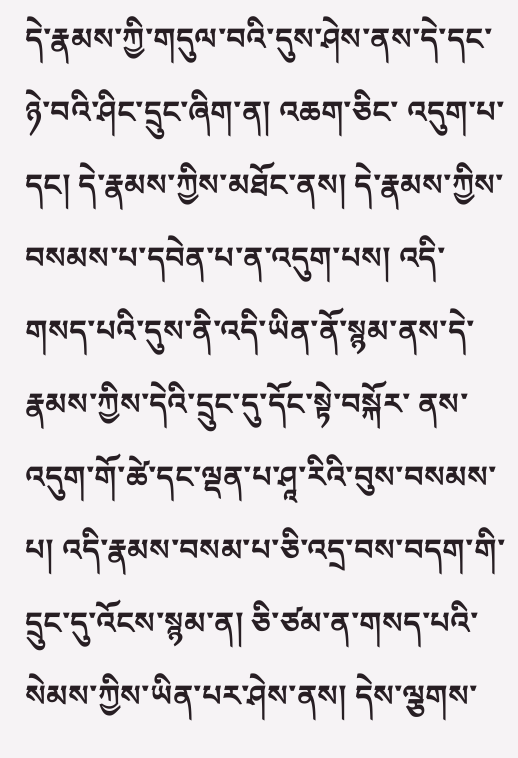དེ་རྣམས་ཀྱི་གདུལ་བའི་དུས་ཤེས་ནས་དེ་དང་ཉེ་བའི་ཤིང་དྲུང་ཞིག་ན། འཆག་ཅིང་ འདུག་པ་དང། དེ་རྣམས་ཀྱིས་མཐོང་ནས། དེ་རྣམས་ཀྱིས་བསམས་པ་དབེན་པ་ན་འདུག་པས། འདི་གསད་པའི་དུས་ནི་འདི་ཡིན་ནོ་སྙམ་ནས་དེ་རྣམས་ཀྱིས་དེའི་དྲུང་དུ་དོང་སྟེ་བསྐོར་ ནས་འདུག་གོ་ཚེ་དང་ལྡན་པ་ཤཱ་རིའི་བུས་བསམས་པ། འདི་རྣམས་བསམ་པ་ཅི་འདྲ་བས་བདག་གི་དྲུང་དུ་འོངས་སྙམ་ན། ཅི་ཙམ་ན་གསད་པའི་སེམས་ཀྱིས་ཡིན་པར་ཤེས་ནས། དེས་ལྕགས་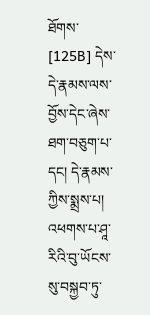ཐོགས་ [125B] དེས་དེ་རྣམས་ལས་བྱོས་དེང་ཞེས་ཐག་བཅུག་པ་དང། དེ་རྣམས་ཀྱིས་སྨྲས་པ། འཕགས་པ་ཤཱ་རིའི་བུ་ཡོངས་སུ་བསྐྱབ་ཏུ་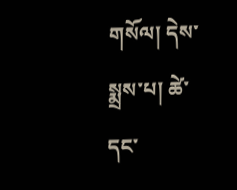གསོལ། དེས་སྨྲས་པ། ཚེ་དང་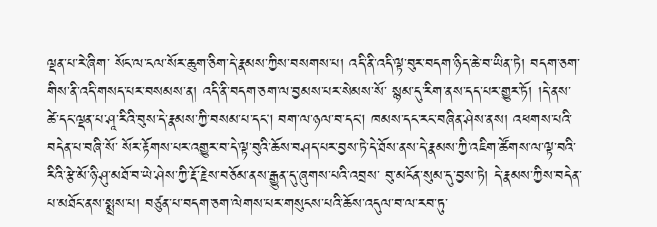ལྡན་པ་རེ་ཞིག་ སོང་ལ་ངལ་སོར་ཆུག་ཅིག་དེ་རྣམས་ཀྱིས་བསགས་པ། འདི་ནི་འདི་ལྟ་བུར་བདག་ཉིད་ཆེ་བ་ཡིན་ཏེ། བདག་ཅག་གིས་ནི་འདི་གསད་པར་བསམས་ན། འདི་ནི་བདག་ཅག་ལ་བྱམས་པར་སེམས་སོ་ སྙམ་དུ་རིག་ནས་དད་པར་གྱུར་ཏོ། །དེ་ནས་ཚེ་དང་ལྡན་པ་ཤཱ་རིའི་བུས་དེ་རྣམས་ཀྱི་བསམ་པ་དང། བག་ལ་ཉལ་བ་དང། ཁམས་དང་རང་བཞིན་ཤེས་ནས། འཕགས་པའི་བདེན་པ་བཞི་སོ་ སོར་རྟོགས་པར་འགྱུར་བ་དེ་ལྟ་བུའི་ཆོས་བཤད་པར་བྱས་ཏེ་དེ་ཐོས་ནས་དེ་རྣམས་ཀྱི་འཇིག་ཚོགས་ལ་ལྟ་བའི་རིའི་རྩེ་མོ་ཉི་ཤུ་མཐོ་བ་ཡེ་ཤེས་ཀྱི་རྡོ་རྗེས་བཅོམ་ནས་རྒྱུན་དུ་ཞུགས་པའི་འབྲས་ བུ་མངོན་སུམ་དུ་བྱས་ཏེ། དེ་རྣམས་ཀྱིས་བདེན་པ་མཐོང་ནས་སྨྲས་པ། བཙུན་པ་བདག་ཅག་ལེགས་པར་གསུངས་པའི་ཆོས་འདུལ་བ་ལ་རབ་ཏུ་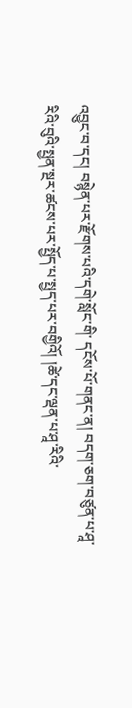འབྱུང་བ་དང། བསྙེན་པར་རྫོགས་པའི་དགེ་སློང་གི་ དངོས་པོ་གནང་ན། བདག་ཅག་བཙུན་པ་ཤཱ་རིའི་བུའི་སྤྱན་སྔར་ཚངས་པར་སྤྱོད་པ་སྤྱད་པར་བགྱིའོ། །ཚེ་དང་ལྡན་པ་ཤཱ་རིའི་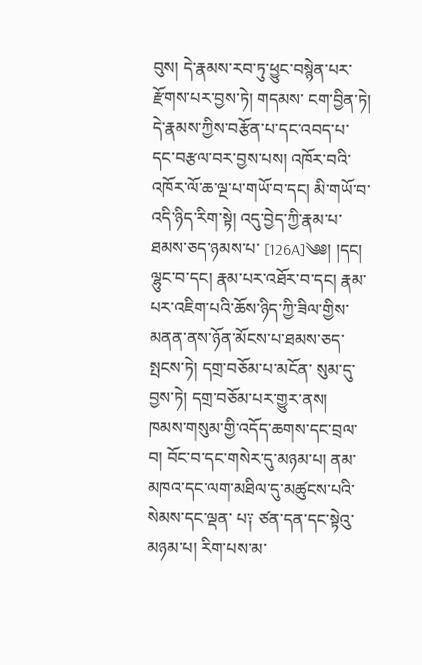བུས། དེ་རྣམས་རབ་ཏུ་ཕྱུང་བསྙེན་པར་རྫོགས་པར་བྱས་ཏེ། གདམས་ ངག་བྱིན་ཏེ། དེ་རྣམས་ཀྱིས་བརྩོན་པ་དང་འབད་པ་དང་བརྩལ་བར་བྱས་པས། འཁོར་བའི་འཁོར་ལོ་ཆ་ལྔ་པ་གཡོ་བ་དང། མི་གཡོ་བ་འདི་ཉིད་རིག་སྟེ། འདུ་བྱེད་ཀྱི་རྣམ་པ་ཐམས་ཅད་ཉམས་པ་ [126A]༄༅། །དང། ལྷུང་བ་དང། རྣམ་པར་འཐོར་བ་དང། རྣམ་པར་འཇིག་པའི་ཆོས་ཉིད་ཀྱི་ཟིལ་གྱིས་མནན་ནས་ཉོན་མོངས་པ་ཐམས་ཅད་སྤངས་ཏེ། དགྲ་བཅོམ་པ་མངོན་ སུམ་དུ་བྱས་ཏེ། དགྲ་བཅོམ་པར་གྱུར་ནས། ཁམས་གསུམ་གྱི་འདོད་ཆགས་དང་བྲལ་བ། བོང་བ་དང་གསེར་དུ་མཉམ་པ། ནམ་མཁའ་དང་ལག་མཐིལ་དུ་མཚུངས་པའི་སེམས་དང་ལྡན་ པ༑ ཙན་དན་དང་སྟེའུ་མཉམ་པ། རིག་པས་མ་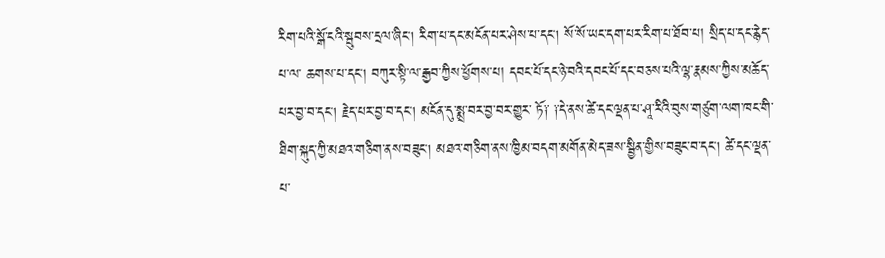རིག་པའི་སྒོ་ངའི་སྦུབས་དྲལ་ཞིང། རིག་པ་དང་མངོན་པར་ཤེས་པ་དང། སོ་སོ་ཡང་དག་པར་རིག་པ་ཐོབ་པ། སྲིད་པ་དང་རྙེད་པ་ལ་ ཆགས་པ་དང། བཀུར་སྟི་ལ་རྒྱབ་ཀྱིས་ཕྱོགས་པ། དབང་པོ་དང་ཉེ་བའི་དབང་པོ་དང་བཅས་པའི་ལྷ་རྣམས་ཀྱིས་མཆོད་པར་བྱ་བ་དང། རྗེད་པར་བྱ་བ་དང། མངོན་དུ་སྨྲ་བར་བྱ་བར་གྱུར་ ཏོ༑ ༑དེ་ནས་ཚེ་དང་ལྡན་པ་ཤཱ་རིའི་བུས་གཙུག་ལག་ཁང་གི་ཐིག་སྐུད་ཀྱི་མཐའ་གཅིག་ནས་བཟུང། མཐའ་གཅིག་ནས་ཁྱིམ་བདག་མགོན་མེད་ཟས་སྦྱིན་གྱིས་བཟུང་བ་དང། ཚེ་དང་ལྡན་ པ་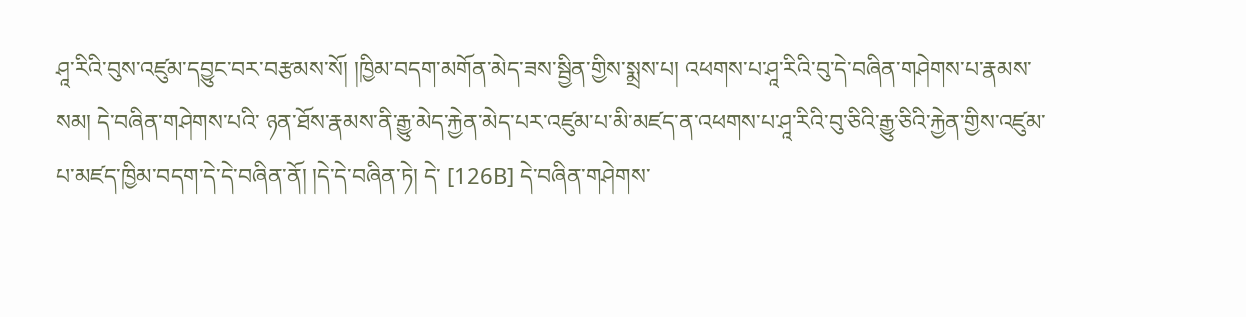ཤཱ་རིའི་བུས་འཛུམ་དབྱུང་བར་བརྩམས་སོ། །ཁྱིམ་བདག་མགོན་མེད་ཟས་སྦྱིན་གྱིས་སྨྲས་པ། འཕགས་པ་ཤཱ་རིའི་བུ་དེ་བཞིན་གཤེགས་པ་རྣམས་སམ། དེ་བཞིན་གཤེགས་པའི་ ཉན་ཐོས་རྣམས་ནི་རྒྱུ་མེད་རྐྱེན་མེད་པར་འཛུམ་པ་མི་མཛད་ན་འཕགས་པ་ཤཱ་རིའི་བུ་ཅིའི་རྒྱུ་ཅིའི་རྐྱེན་གྱིས་འཛུམ་པ་མཛད་ཁྱིམ་བདག་དེ་དེ་བཞིན་ནོ། །དེ་དེ་བཞིན་ཏེ། དེ་ [126B] དེ་བཞིན་གཤེགས་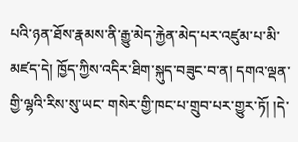པའི་ཉན་ཐོས་རྣམས་ནི་རྒྱུ་མེད་རྐྱེན་མེད་པར་འཛུམ་པ་མི་མཛད་དེ། ཁྱོད་ཀྱིས་འདིར་ཐིག་སྐུད་བཟུང་བ་ན། དགའ་ལྡན་གྱི་ལྷའི་རིས་སུ་ཡང་ གསེར་གྱི་ཁང་པ་གྲུབ་པར་གྱུར་ཏོ། །དེ་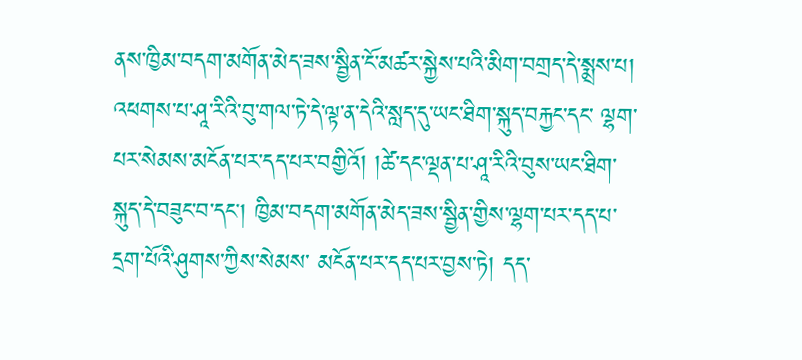ནས་ཁྱིམ་བདག་མགོན་མེད་ཟས་སྦྱིན་ངོ་མཚར་སྐྱེས་པའི་མིག་བགྲད་དེ་སྨྲས་པ། འཕགས་པ་ཤཱ་རིའི་བུ་གལ་ཏེ་དེ་ལྟ་ན་དེའི་སླད་དུ་ཡང་ཐིག་སྐུད་བརྐྱང་དང་ ལྷག་པར་སེམས་མངོན་པར་དད་པར་བགྱིའོ། །ཚེ་དང་ལྡན་པ་ཤཱ་རིའི་བུས་ཡང་ཐིག་སྐུད་དེ་བཟུང་བ་དང། ཁྱིམ་བདག་མགོན་མེད་ཟས་སྦྱིན་གྱིས་ལྷག་པར་དད་པ་དྲག་པོའི་ཤུགས་ཀྱིས་སེམས་ མངོན་པར་དད་པར་བྱས་ཏེ། དད་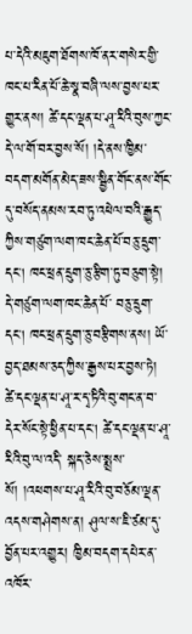པ་དེའི་མཇུག་ཐོགས་ཁོ་ནར་གསེར་གྱི་ཁང་པ་རིན་པོ་ཆེ་སྣ་བཞི་ལས་བྱས་པར་གྱུར་ནས། ཚེ་དང་ལྡན་པ་ཤཱ་རིའི་བུས་ཀྱང་དེ་ལ་གོ་བར་བྱས་སོ། །དེ་ནས་ཁྱིམ་ བདག་མགོན་མེད་ཟས་སྦྱིན་གོང་ནས་གོང་དུ་བསོད་ནམས་རབ་ཏུ་འཕེལ་བའི་རྒྱུད་ཀྱིས་གཙུག་ལག་ཁང་ཆེན་པོ་བཅུ་དྲུག་དང། ཁང་ཕྲན་དྲུག་ཅུ་རྩིག་ཏུ་བཅུག་སྟེ། དེ་གཙུག་ལག་ཁང་ཆེན་པོ་ བཅུ་དྲུག་དང། ཁང་ཕྲན་དྲུག་ཅུ་བརྩིགས་ནས། ཡོ་བྱད་ཐམས་ཅད་ཀྱིས་རྒྱས་པར་བྱས་ཏེ། ཚེ་དང་ལྡན་པ་ཤཱ་ར་དྭ་ཏིའི་བུ་གང་ན་བ་དེར་སོང་སྟེ་ཕྱིན་པ་དང། ཚེ་དང་ལྡན་པ་ཤཱ་རིའི་བུ་ལ་འདི་ སྐད་ཅེས་སྨྲས་སོ། །འཕགས་པ་ཤཱ་རིའི་བུ་བཅོམ་ལྡན་འདས་གཤེགས་ན། ཤུལ་ས་ཇི་ཙམ་དུ་བྱོན་པར་འགྱུར། ཁྱིམ་བདག་དཔེར་ན་འཁོར་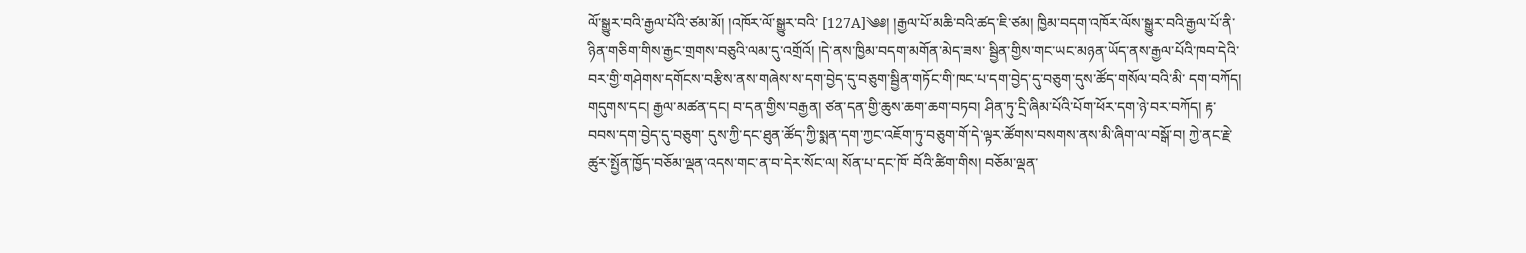ལོ་སྒྱུར་བའི་རྒྱལ་པོའི་ཙམ་མོ། །འཁོར་ལོ་སྒྱུར་བའི་ [127A]༄༅། །རྒྱལ་པོ་མཆི་བའི་ཚད་ཇི་ཙམ། ཁྱིམ་བདག་འཁོར་ལོས་སྒྱུར་བའི་རྒྱལ་པོ་ནི་ཉིན་གཅིག་གིས་རྒྱང་གྲགས་བཅུའི་ལམ་དུ་འགྲོའོ། །དེ་ནས་ཁྱིམ་བདག་མགོན་མེད་ཟས་ སྦྱིན་གྱིས་གང་ཡང་མཉན་ཡོད་ནས་རྒྱལ་པོའི་ཁབ་དེའི་བར་གྱི་གཤེགས་དགོངས་བརྩིས་ནས་གཞེས་ས་དག་བྱེད་དུ་བཅུག་སྦྱིན་གཏོང་གི་ཁང་པ་དག་བྱེད་དུ་བཅུག་དུས་ཚོད་གསོལ་བའི་མི་ དག་བཀོད། གདུགས་དང། རྒྱལ་མཚན་དང། བ་དན་གྱིས་བརྒྱན། ཙན་དན་གྱི་ཆུས་ཆག་ཆག་བཏབ། ཤིན་ཏུ་དྲི་ཞིམ་པོའི་པོག་ཕོར་དག་ཉེ་བར་བཀོད། རྟ་བབས་དག་བྱེད་དུ་བཅུག་ དུས་ཀྱི་དང་ཐུན་ཚོད་ཀྱི་སྨན་དག་ཀྱང་འཇོག་ཏུ་བཅུག་གོ་དེ་ལྟར་ཚོགས་བསགས་ནས་མི་ཞིག་ལ་བསྒོ་བ། ཀྱེ་ནང་རྗེ་ཚུར་སྤྱོན་ཁྱོད་བཅོམ་ལྡན་འདས་གང་ན་བ་དེར་སོང་ལ། སོན་པ་དང་ཁོ་ བོའི་ཚིག་གིས། བཅོམ་ལྡན་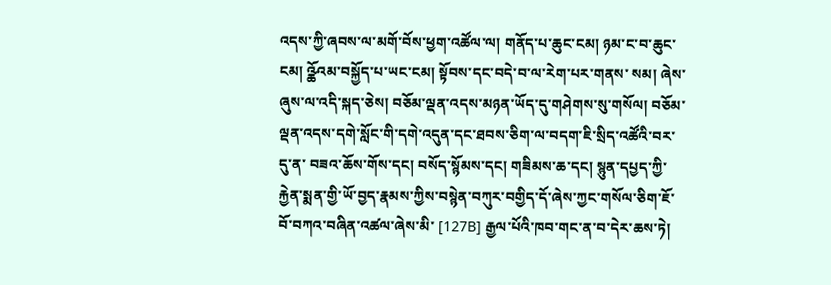འདས་ཀྱི་ཞབས་ལ་མགོ་བོས་ཕྱག་འཚོལ་ལ། གནོད་པ་ཆུང་ངམ། ཉམ་ང་བ་ཆུང་ངམ། འྪོའམ་བསྐྱོད་པ་ཡང་ངམ། སྟོབས་དང་བདེ་བ་ལ་རེག་པར་གནས་ སམ། ཞེས་ཞུས་ལ་འདི་སྐད་ཅེས། བཅོམ་ལྡན་འདས་མཉན་ཡོད་དུ་གཤེགས་སུ་གསོལ། བཅོམ་ལྡན་འདས་དགེ་སློང་གི་དགེ་འདུན་དང་ཐབས་ཅིག་ལ་བདག་ཇི་སྲིད་འཚོའི་བར་དུ་ན་ བཟའ་ཆོས་གོས་དང། བསོད་སྙོམས་དང། གཟིམས་ཆ་དང། སྙུན་དཔྱད་ཀྱི་རྐྱེན་སྨན་གྱི་ཡོ་བྱད་རྣམས་ཀྱིས་བསྙེན་བཀུར་བགྱིད་དོ་ཞེས་ཀྱང་གསོལ་ཅིག་ཇོ་བོ་བཀའ་བཞིན་འཚལ་ཞེས་མི་ [127B] རྒྱལ་པོའི་ཁབ་གང་ན་བ་དེར་ཆས་ཏེ།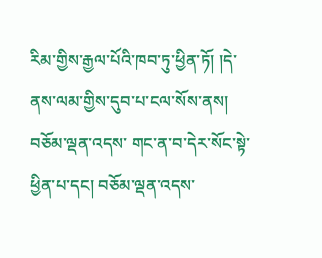རིམ་གྱིས་རྒྱལ་པོའི་ཁབ་ཏུ་ཕྱིན་ཏོ། །དེ་ནས་ལམ་གྱིས་དུབ་པ་ངལ་སོས་ནས། བཅོམ་ལྡན་འདས་ གང་ན་བ་དེར་སོང་སྟེ་ཕྱིན་པ་དང། བཅོམ་ལྡན་འདས་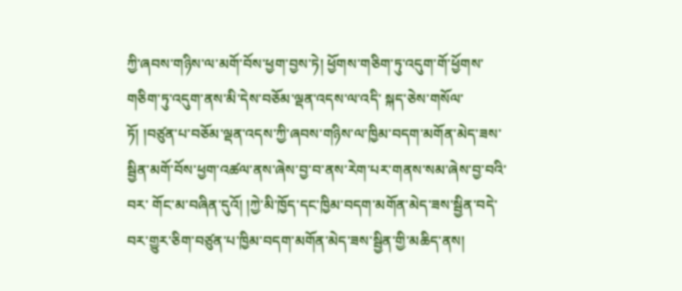ཀྱི་ཞབས་གཉིས་ལ་མགོ་བོས་ཕྱག་བྱས་ཏེ། ཕྱོགས་གཅིག་ཏུ་འདུག་གོ་ཕྱོགས་གཅིག་ཏུ་འདུག་ནས་མི་དེས་བཅོམ་ལྡན་འདས་ལ་འདི་ སྐད་ཅེས་གསོལ་ཏོ། །བཙུན་པ་བཅོམ་ལྡན་འདས་ཀྱི་ཞབས་གཉིས་ལ་ཁྱིམ་བདག་མགོན་མེད་ཟས་སྦྱིན་མགོ་བོས་ཕྱག་འཚལ་ནས་ཞེས་བྱ་བ་ནས་རེག་པར་གནས་སམ་ཞེས་བྱ་བའི་བར་ གོང་མ་བཞིན་དུའོ། །ཀྱེ་མི་ཁྱོད་དང་ཁྱིམ་བདག་མགོན་མེད་ཟས་སྦྱིན་བདེ་བར་གྱུར་ཅིག་བཙུན་པ་ཁྱིམ་བདག་མགོན་མེད་ཟས་སྦྱིན་གྱི་མཆིད་ནས།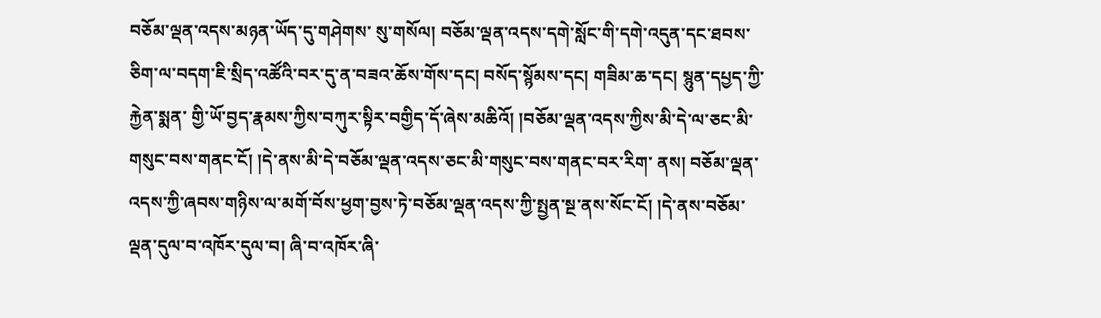བཅོམ་ལྡན་འདས་མཉན་ཡོད་དུ་གཤེགས་ སུ་གསོལ། བཅོམ་ལྡན་འདས་དགེ་སློང་གི་དགེ་འདུན་དང་ཐབས་ཅིག་ལ་བདག་ཇི་སྲིད་འཚོའི་བར་དུ་ན་བཟའ་ཆོས་གོས་དང། བསོད་སྙོམས་དང། གཟིམ་ཆ་དང། སྙུན་དཔྱད་ཀྱི་རྐྱེན་སྨན་ གྱི་ཡོ་བྱད་རྣམས་ཀྱིས་བཀུར་སྟིར་བགྱིད་དོ་ཞེས་མཆིའོ། །བཅོམ་ལྡན་འདས་ཀྱིས་མི་དེ་ལ་ཅང་མི་གསུང་བས་གནང་ངོ། །དེ་ནས་མི་དེ་བཅོམ་ལྡན་འདས་ཅང་མི་གསུང་བས་གནང་བར་རིག་ ནས། བཅོམ་ལྡན་འདས་ཀྱི་ཞབས་གཉིས་ལ་མགོ་བོས་ཕྱག་བྱས་ཏེ་བཅོམ་ལྡན་འདས་ཀྱི་སྤྱན་སྔ་ནས་སོང་ངོ། །དེ་ནས་བཅོམ་ལྡན་དུལ་བ་འཁོར་དུལ་བ། ཞི་བ་འཁོར་ཞི་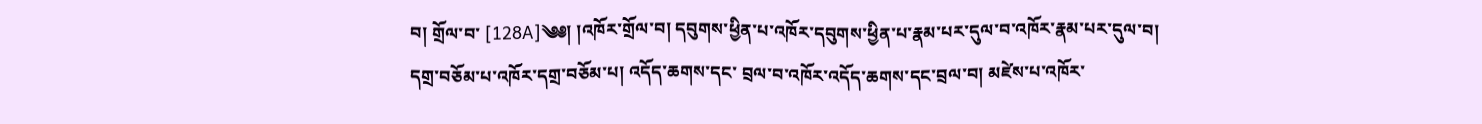བ། གྲོལ་བ་ [128A]༄༅། །འཁོར་གྲོལ་བ། དབུགས་ཕྱིན་པ་འཁོར་དབུགས་ཕྱིན་པ་རྣམ་པར་དུལ་བ་འཁོར་རྣམ་པར་དུལ་བ། དགྲ་བཅོམ་པ་འཁོར་དགྲ་བཅོམ་པ། འདོད་ཆགས་དང་ བྲལ་བ་འཁོར་འདོད་ཆགས་དང་བྲལ་བ། མཛེས་པ་འཁོར་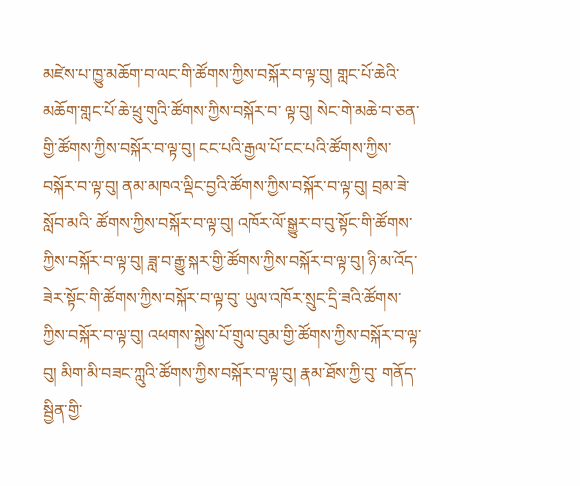མཛེས་པ་ཁྱུ་མཆོག་བ་ལང་གི་ཚོགས་ཀྱིས་བསྐོར་བ་ལྟ་བུ། གླང་པོ་ཆེའི་མཆོག་གླང་པོ་ཆེ་ཕྲུ་གུའི་ཚོགས་ཀྱིས་བསྐོར་བ་ ལྟ་བུ། སེང་གེ་མཆེ་བ་ཅན་གྱི་ཚོགས་ཀྱིས་བསྐོར་བ་ལྟ་བུ། ངང་པའི་རྒྱལ་པོ་ངང་པའི་ཚོགས་ཀྱིས་བསྐོར་བ་ལྟ་བུ། ནམ་མཁའ་ལྡིང་བྱའི་ཚོགས་ཀྱིས་བསྐོར་བ་ལྟ་བུ། བྲམ་ཟེ་སློབ་མའི་ ཚོགས་ཀྱིས་བསྐོར་བ་ལྟ་བུ། འཁོར་ལོ་སྒྱུར་བ་བུ་སྟོང་གི་ཚོགས་ཀྱིས་བསྐོར་བ་ལྟ་བུ། ཟླ་བ་རྒྱུ་སྐར་གྱི་ཚོགས་ཀྱིས་བསྐོར་བ་ལྟ་བུ། ཉི་མ་འོད་ཟེར་སྟོང་གི་ཚོགས་ཀྱིས་བསྐོར་བ་ལྟ་བུ་ ཡུལ་འཁོར་སྲུང་དྲི་ཟའི་ཚོགས་ཀྱིས་བསྐོར་བ་ལྟ་བུ། འཕགས་སྐྱེས་པོ་གྲུལ་བུམ་གྱི་ཚོགས་ཀྱིས་བསྐོར་བ་ལྟ་བུ། མིག་མི་བཟང་ཀླུའི་ཚོགས་ཀྱིས་བསྐོར་བ་ལྟ་བུ། རྣམ་ཐོས་ཀྱི་བུ་ གནོད་སྦྱིན་གྱི་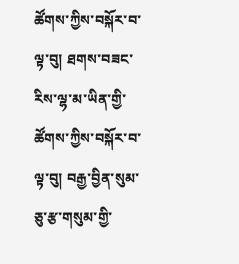ཚོགས་ཀྱིས་བསྐོར་བ་ལྟ་བུ། ཐགས་བཟང་རིས་ལྷ་མ་ཡིན་གྱི་ཚོགས་ཀྱིས་བསྐོར་བ་ལྟ་བུ། བརྒྱ་བྱིན་སུམ་ཅུ་རྩ་གསུམ་གྱི་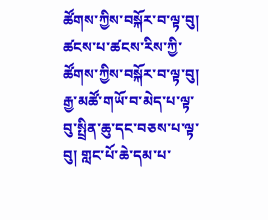ཚོགས་ཀྱིས་བསྐོར་བ་ལྟ་བུ། ཚངས་པ་ཚངས་རིས་ཀྱི་ ཚོགས་ཀྱིས་བསྐོར་བ་ལྟ་བུ། རྒྱ་མཚོ་གཡོ་བ་མེད་པ་ལྟ་བུ་སྤྲིན་ཆུ་དང་བཅས་པ་ལྟ་བུ། གླང་པོ་ཆེ་དམ་པ་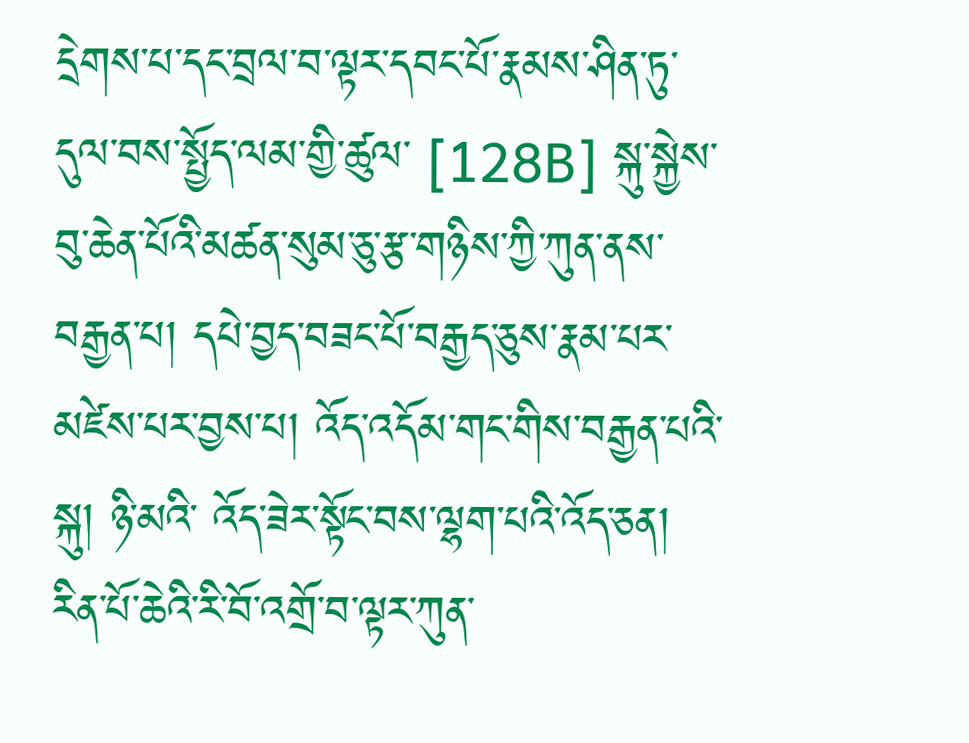དྲེགས་པ་དང་བྲལ་བ་ལྟར་དབང་པོ་རྣམས་ཤིན་ཏུ་དུལ་བས་སྤྱོད་ལམ་གྱི་ཚུལ་ [128B] སྐུ་སྐྱེས་བུ་ཆེན་པོའི་མཚན་སུམ་ཅུ་རྩ་གཉིས་ཀྱི་ཀུན་ནས་བརྒྱན་པ། དཔེ་བྱད་བཟང་པོ་བརྒྱད་ཅུས་རྣམ་པར་མཛེས་པར་བྱས་པ། འོད་འདོམ་གང་གིས་བརྒྱན་པའི་སྐུ། ཉི་མའི་ འོད་ཟེར་སྟོང་བས་ལྷག་པའི་འོད་ཅན། རིན་པོ་ཆེའི་རི་བོ་འགྲོ་བ་ལྟར་ཀུན་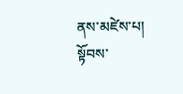ནས་མཛེས་པ། སྟོབས་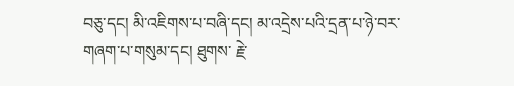བཅུ་དང། མི་འཇིགས་པ་བཞི་དང། མ་འདྲེས་པའི་དྲན་པ་ཉེ་བར་གཞག་པ་གསུམ་དང། ཐུགས་ རྗེ་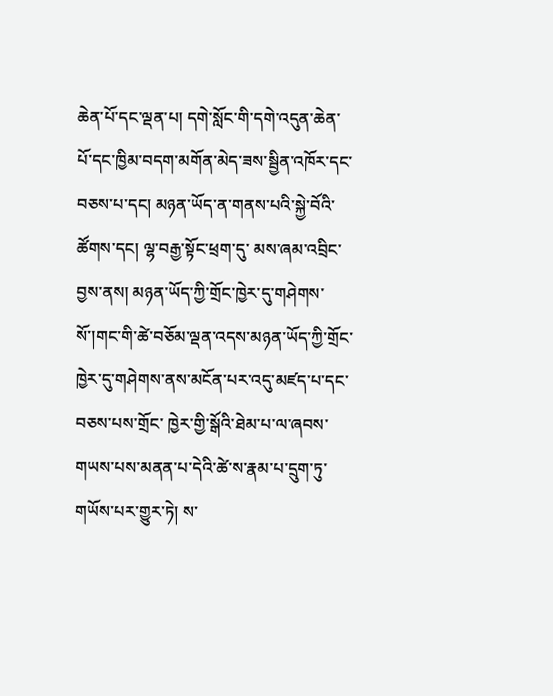ཆེན་པོ་དང་ལྡན་པ། དགེ་སློང་གི་དགེ་འདུན་ཆེན་པོ་དང་ཁྱིམ་བདག་མགོན་མེད་ཟས་སྦྱིན་འཁོར་དང་བཅས་པ་དང། མཉན་ཡོད་ན་གནས་པའི་སྐྱེ་བོའི་ཚོགས་དང། ལྷ་བརྒྱ་སྟོང་ཕྲག་དུ་ མས་ཞམ་འབྲིང་བྱས་ནས། མཉན་ཡོད་ཀྱི་གྲོང་ཁྱེར་དུ་གཤེགས་སོ་།གང་གི་ཚེ་བཅོམ་ལྡན་འདས་མཉན་ཡོད་ཀྱི་གྲོང་ཁྱེར་དུ་གཤེགས་ནས་མངོན་པར་འདུ་མཛད་པ་དང་བཅས་པས་གྲོང་ ཁྱེར་གྱི་སྒོའི་ཐེམ་པ་ལ་ཞབས་གཡས་པས་མནན་པ་དེའི་ཚེ་ས་རྣམ་པ་དྲུག་ཏུ་གཡོས་པར་གྱུར་ཏེ། ས་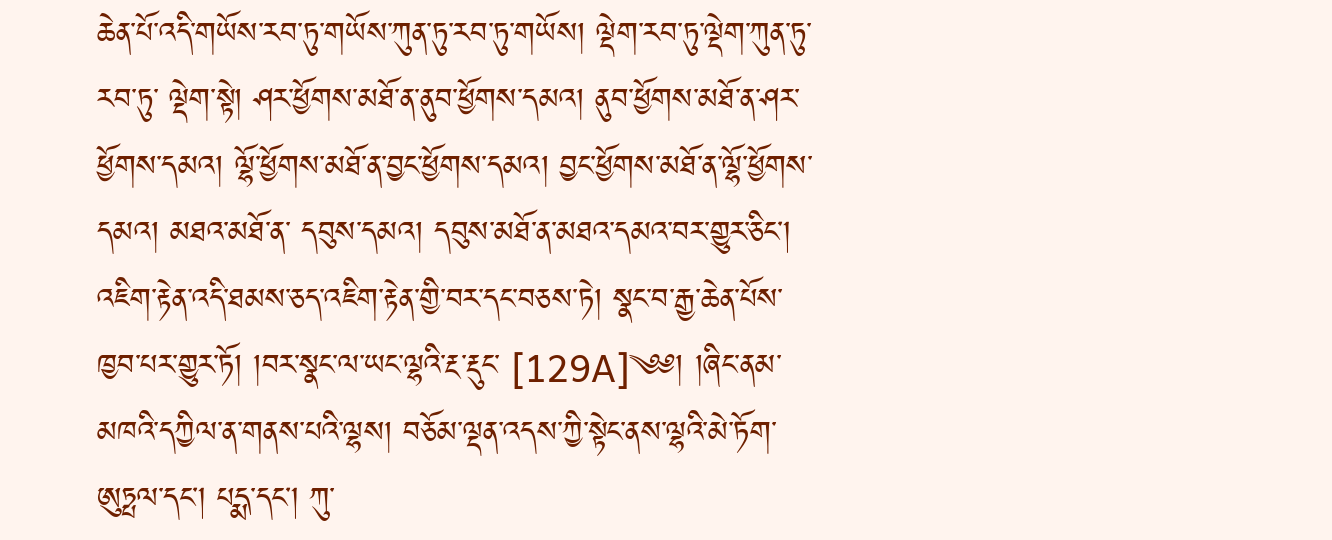ཆེན་པོ་འདི་གཡོས་རབ་ཏུ་གཡོས་ཀུན་ཏུ་རབ་ཏུ་གཡོས། ལྡེག་རབ་ཏུ་ལྡེག་ཀུན་ཏུ་རབ་ཏུ་ ལྡེག་སྟེ། ཤར་ཕྱོགས་མཐོ་ན་ནུབ་ཕྱོགས་དམའ། ནུབ་ཕྱོགས་མཐོ་ན་ཤར་ཕྱོགས་དམའ། ལྷོ་ཕྱོགས་མཐོ་ན་བྱང་ཕྱོགས་དམའ། བྱང་ཕྱོགས་མཐོ་ན་ལྷོ་ཕྱོགས་དམའ། མཐའ་མཐོ་ན་ དབུས་དམའ། དབུས་མཐོ་ན་མཐའ་དམའ་བར་གྱུར་ཅིང། འཇིག་རྟེན་འདི་ཐམས་ཅད་འཇིག་རྟེན་གྱི་བར་དང་བཅས་ཏེ། སྣང་བ་རྒྱ་ཆེན་པོས་ཁྱབ་པར་གྱུར་ཏོ། །བར་སྣང་ལ་ཡང་ལྷའི་རྔ་རྡུང་ [129A]༄༅། །ཞིང་ནམ་མཁའི་དཀྱིལ་ན་གནས་པའི་ལྷས། བཅོམ་ལྡན་འདས་ཀྱི་སྟེང་ནས་ལྷའི་མེ་ཏོག་ཨུཏྤལ་དང། པདྨ་དང། ཀུ་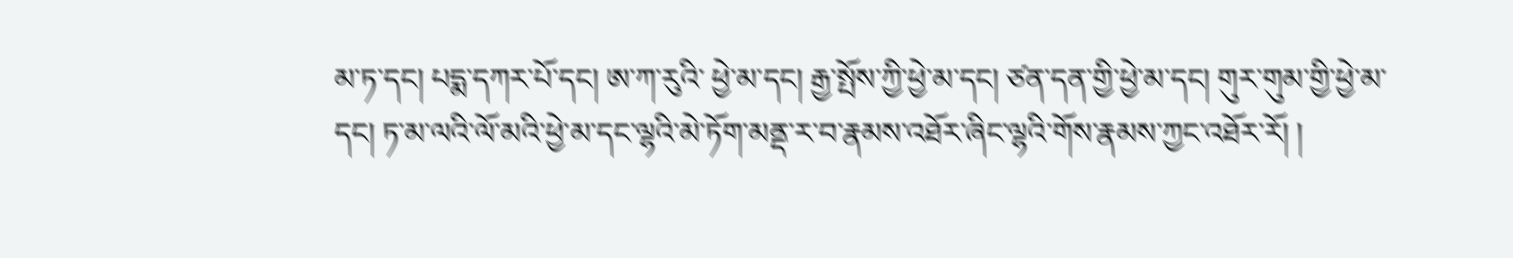མ་ཏ་དང། པདྨ་དཀར་པོ་དང། ཨ་ཀ་རུའི་ ཕྱེ་མ་དང། རྒྱ་སྤོས་ཀྱི་ཕྱེ་མ་དང། ཙན་དན་གྱི་ཕྱེ་མ་དང། གུར་གུམ་གྱི་ཕྱེ་མ་དང། ཏ་མ་ལའི་ལོ་མའི་ཕྱེ་མ་དང་ལྷའི་མེ་ཏོག་མནྡ་ར་བ་རྣམས་འཐོར་ཞིང་ལྷའི་གོས་རྣམས་ཀྱང་འཐོར་རོ། །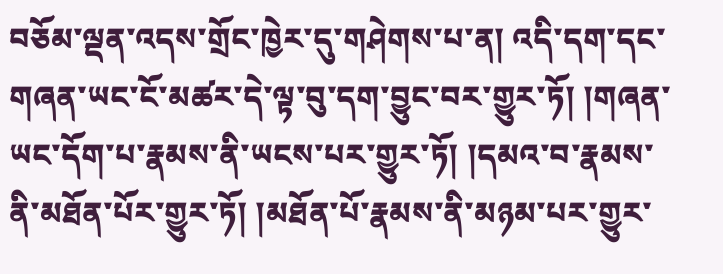བཅོམ་ལྡན་འདས་གྲོང་ཁྱེར་དུ་གཤེགས་པ་ན། འདི་དག་དང་གཞན་ཡང་ངོ་མཚར་དེ་ལྟ་བུ་དག་བྱུང་བར་གྱུར་ཏོ། །གཞན་ཡང་དོག་པ་རྣམས་ནི་ཡངས་པར་གྱུར་ཏོ། །དམའ་བ་རྣམས་ ནི་མཐོན་པོར་གྱུར་ཏོ། །མཐོན་པོ་རྣམས་ནི་མཉམ་པར་གྱུར་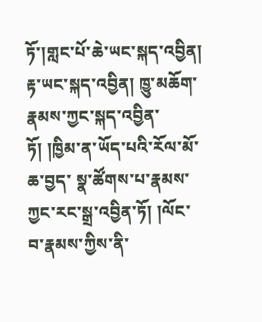ཏོ་།གླང་པོ་ཆེ་ཡང་སྐད་འབྱིན། རྟ་ཡང་སྐད་འབྱིན། ཁྱུ་མཆོག་རྣམས་ཀྱང་སྐད་འབྱིན་ཏོ། །ཁྱིམ་ན་ཡོད་པའི་རོལ་མོ་ཆ་བྱད་ སྣ་ཚོགས་པ་རྣམས་ཀྱང་རང་སྒྲ་འབྱིན་ཏོ། །ལོང་བ་རྣམས་ཀྱིས་ནི་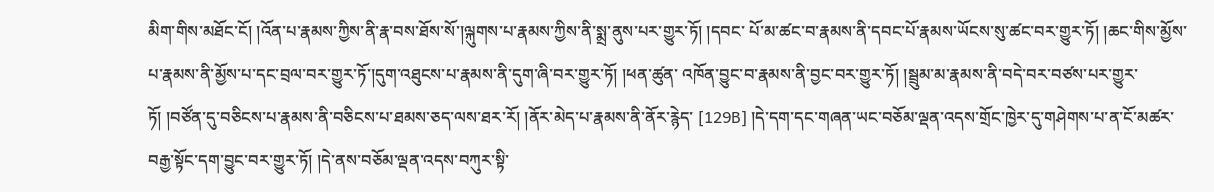མིག་གིས་མཐོང་ངོ། །འོན་པ་རྣམས་ཀྱིས་ནི་རྣ་བས་ཐོས་སོ་།ལྐུགས་པ་རྣམས་ཀྱིས་ནི་སྨྲ་ནུས་པར་གྱུར་ཏོ། །དབང་ པོ་མ་ཚང་བ་རྣམས་ནི་དབང་པོ་རྣམས་ཡོངས་སུ་ཚང་བར་གྱུར་ཏོ། །ཆང་གིས་མྱོས་པ་རྣམས་ནི་མྱོས་པ་དང་བྲལ་བར་གྱུར་ཏོ་།དུག་འཐུངས་པ་རྣམས་ནི་དུག་ཞི་བར་གྱུར་ཏོ། །ཕན་ཚུན་ འཁོན་བྱུང་བ་རྣམས་ནི་བྱང་བར་གྱུར་ཏོ། །སྦྲུམ་མ་རྣམས་ནི་བདེ་བར་བཙས་པར་གྱུར་ཏོ། །བཙོན་དུ་བཅིངས་པ་རྣམས་ནི་བཅིངས་པ་ཐམས་ཅད་ལས་ཐར་རོ། །ནོར་མེད་པ་རྣམས་ནི་ནོར་རྙེད་ [129B] །དེ་དག་དང་གཞན་ཡང་བཅོམ་ལྡན་འདས་གྲོང་ཁྱེར་དུ་གཤེགས་པ་ན་ངོ་མཚར་བརྒྱ་སྟོང་དག་བྱུང་བར་གྱུར་ཏོ། །དེ་ནས་བཅོམ་ལྡན་འདས་བཀུར་སྟི་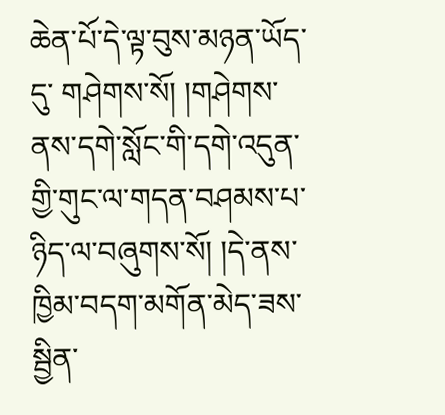ཆེན་པོ་དེ་ལྟ་བུས་མཉན་ཡོད་དུ་ གཤེགས་སོ། །གཤེགས་ནས་དགེ་སློང་གི་དགེ་འདུན་གྱི་གུང་ལ་གདན་བཤམས་པ་ཉིད་ལ་བཞུགས་སོ། །དེ་ནས་ཁྱིམ་བདག་མགོན་མེད་ཟས་སྦྱིན་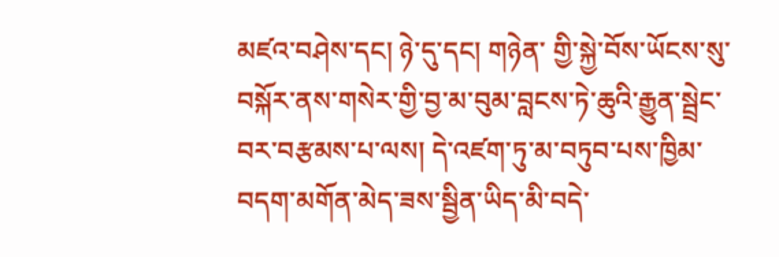མཛའ་བཤེས་དང། ཉེ་དུ་དང། གཉེན་ གྱི་སྐྱེ་བོས་ཡོངས་སུ་བསྐོར་ནས་གསེར་གྱི་བྱ་མ་བུམ་བླངས་ཏེ་ཆུའི་རྒྱུན་སྦྲེང་བར་བརྩམས་པ་ལས། དེ་འཛག་ཏུ་མ་བཏུབ་པས་ཁྱིམ་བདག་མགོན་མེད་ཟས་སྦྱིན་ཡིད་མི་བདེ་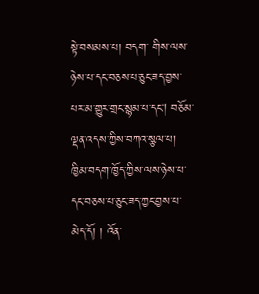སྟེ་བསམས་པ། བདག་ གིས་ལས་ཉེས་པ་དང་བཅས་པ་ཅུང་ཟད་བྱས་པར་མ་གྱུར་གྲང་སྙམ་པ་དང། བཅོམ་ལྡན་འདས་ཀྱིས་བཀའ་སྩལ་པ། ཁྱིམ་བདག་ཁྱོད་ཀྱིས་ལས་ཉེས་པ་དང་བཅས་པ་ཅུང་ཟད་ཀྱང་བྱས་པ་མེད་དོ། ། འོན་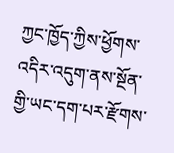ཀྱང་ཁྱོད་ཀྱིས་ཕྱོགས་འདིར་འདུག་ནས་སྔོན་གྱི་ཡང་དག་པར་རྫོགས་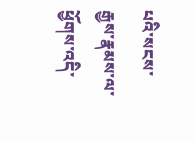པའི་སངས་རྒྱས་རྣམས་ལ་ཕྱོགས་འདི་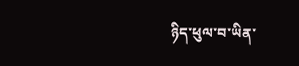ཉིད་ཕུལ་བ་ཡིན་